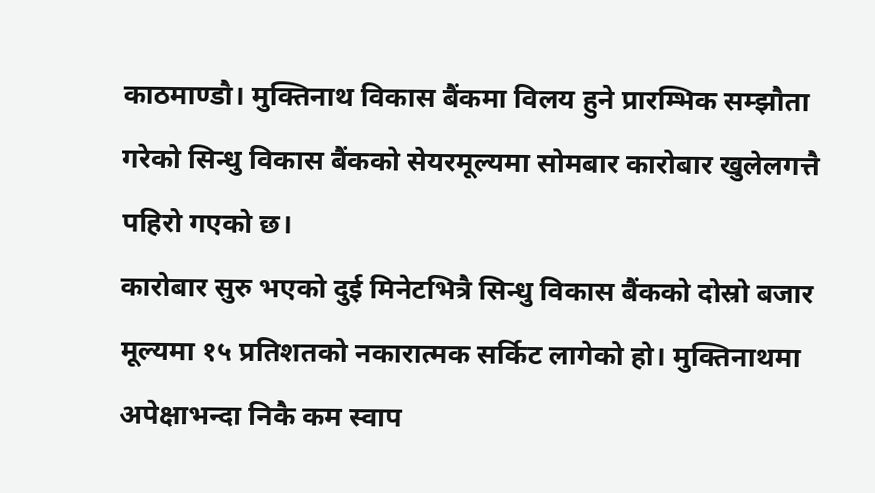काठमाण्डौ। मुक्तिनाथ विकास बैंकमा विलय हुने प्रारम्भिक सम्झौता गरेको सिन्धु विकास बैंकको सेयरमूल्यमा सोमबार कारोबार खुलेलगत्तै पहिरो गएको छ।
कारोबार सुरु भएको दुई मिनेटभित्रै सिन्धु विकास बैंकको दोस्रो बजार मूल्यमा १५ प्रतिशतको नकारात्मक सर्किट लागेको हो। मुक्तिनाथमा अपेक्षाभन्दा निकै कम स्वाप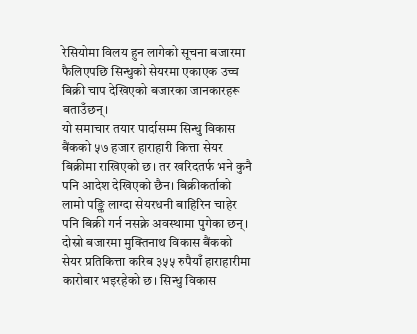रेसियोमा विलय हुन लागेको सूचना बजारमा फैलिएपछि सिन्धुको सेयरमा एकाएक उच्च बिक्री चाप देखिएको बजारका जानकारहरू बताउँछन्।
यो समाचार तयार पार्दासम्म सिन्धु विकास बैंकको ५७ हजार हाराहारी कित्ता सेयर बिक्रीमा राखिएको छ। तर खरिदतर्फ भने कुनै पनि आदेश देखिएको छैन। बिक्रीकर्ताको लामो पङ्क्ति लाग्दा सेयरधनी बाहिरिन चाहेर पनि बिक्री गर्न नसक्ने अवस्थामा पुगेका छन्।
दोस्रो बजारमा मुक्तिनाथ विकास बैंकको सेयर प्रतिकित्ता करिब ३५५ रुपैयाँ हाराहारीमा कारोबार भइरहेको छ। सिन्धु विकास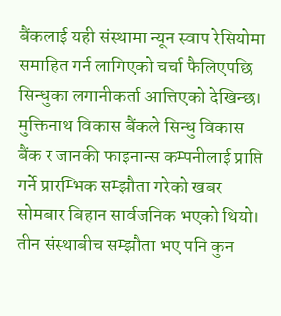बैंकलाई यही संस्थामा न्यून स्वाप रेसियोमा समाहित गर्न लागिएको चर्चा फैलिएपछि सिन्धुका लगानीकर्ता आत्तिएको देखिन्छ।
मुक्तिनाथ विकास बैंकले सिन्धु विकास बैंक र जानकी फाइनान्स कम्पनीलाई प्राप्ति गर्ने प्रारम्भिक सम्झौता गरेको खबर सोमबार बिहान सार्वजनिक भएको थियो। तीन संस्थाबीच सम्झौता भए पनि कुन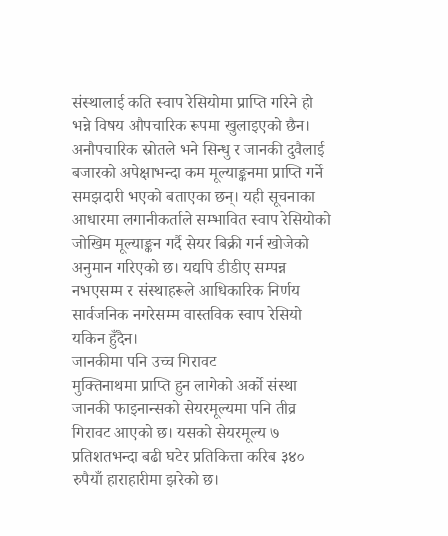संस्थालाई कति स्वाप रेसियोमा प्राप्ति गरिने हो भन्ने विषय औपचारिक रूपमा खुलाइएको छैन।
अनौपचारिक स्रोतले भने सिन्धु र जानकी दुवैलाई बजारको अपेक्षाभन्दा कम मूल्याङ्कनमा प्राप्ति गर्ने समझदारी भएको बताएका छन्। यही सूचनाका आधारमा लगानीकर्ताले सम्भावित स्वाप रेसियोको जोखिम मूल्याङ्कन गर्दै सेयर बिक्री गर्न खोजेको अनुमान गरिएको छ। यद्यपि डीडीए सम्पन्न नभएसम्म र संस्थाहरूले आधिकारिक निर्णय सार्वजनिक नगरेसम्म वास्तविक स्वाप रेसियो यकिन हुँदैन।
जानकीमा पनि उच्च गिरावट
मुक्तिनाथमा प्राप्ति हुन लागेको अर्को संस्था जानकी फाइनान्सको सेयरमूल्यमा पनि तीव्र गिरावट आएको छ। यसको सेयरमूल्य ७ प्रतिशतभन्दा बढी घटेर प्रतिकित्ता करिब ३४० रुपैयाँ हाराहारीमा झरेको छ।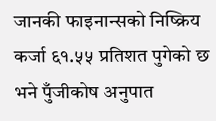जानकी फाइनान्सको निष्क्रिय कर्जा ६१.५५ प्रतिशत पुगेको छ भने पुँजीकोष अनुपात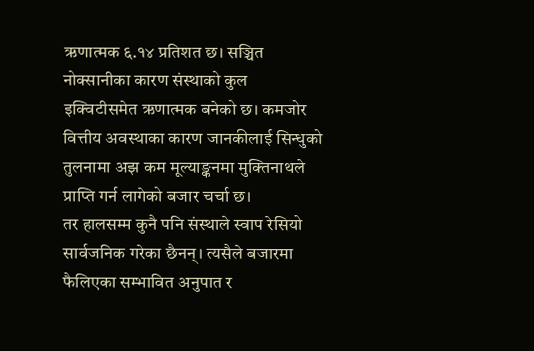ऋणात्मक ६.१४ प्रतिशत छ। सञ्चित नोक्सानीका कारण संस्थाको कुल इक्विटीसमेत ऋणात्मक बनेको छ। कमजोर वित्तीय अवस्थाका कारण जानकीलाई सिन्धुको तुलनामा अझ कम मूल्याङ्कनमा मुक्तिनाथले प्राप्ति गर्न लागेको बजार चर्चा छ।
तर हालसम्म कुनै पनि संस्थाले स्वाप रेसियो सार्वजनिक गरेका छैनन्। त्यसैले बजारमा फैलिएका सम्भावित अनुपात र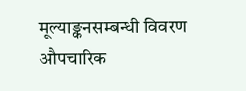मूल्याङ्कनसम्बन्धी विवरण औपचारिक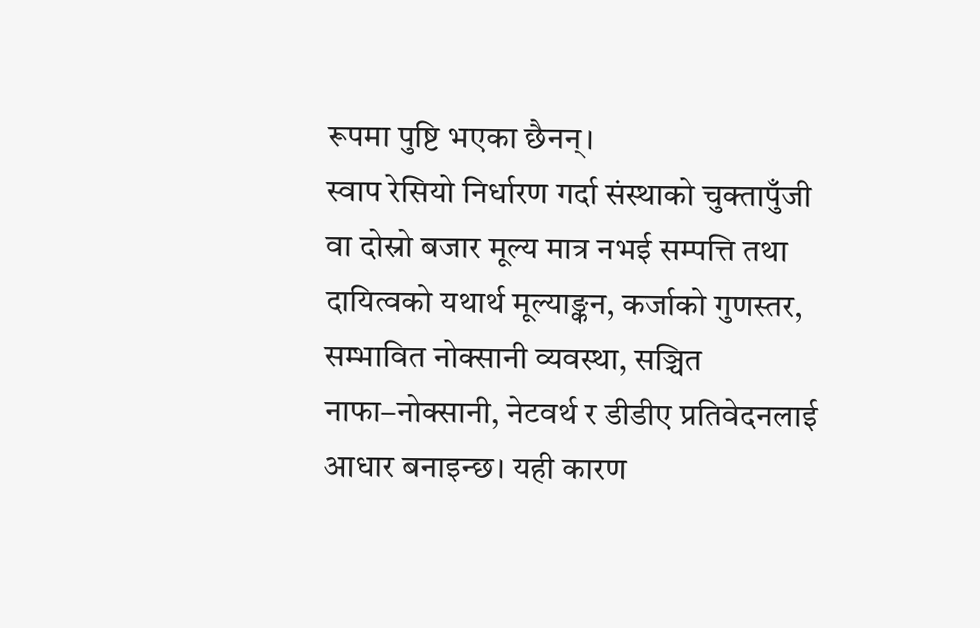रूपमा पुष्टि भएका छैनन्।
स्वाप रेसियो निर्धारण गर्दा संस्थाको चुक्तापुँजी वा दोस्रो बजार मूल्य मात्र नभई सम्पत्ति तथा दायित्वको यथार्थ मूल्याङ्कन, कर्जाको गुणस्तर, सम्भावित नोक्सानी व्यवस्था, सञ्चित नाफा–नोक्सानी, नेटवर्थ र डीडीए प्रतिवेदनलाई आधार बनाइन्छ। यही कारण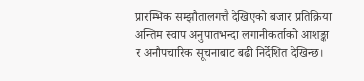प्रारम्भिक सम्झौतालगत्तै देखिएको बजार प्रतिक्रिया अन्तिम स्वाप अनुपातभन्दा लगानीकर्ताको आशङ्का र अनौपचारिक सूचनाबाट बढी निर्देशित देखिन्छ।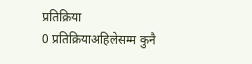प्रतिक्रिया
0 प्रतिक्रियाअहिलेसम्म कुनै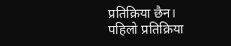प्रतिक्रिया छैन। पहिलो प्रतिक्रिया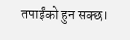तपाईंको हुन सक्छ।